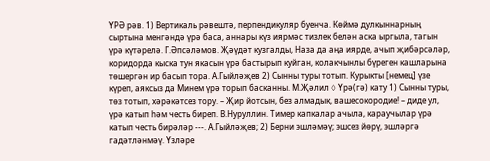ҮРӘ рәв. 1) Вертикаль рәвештә, перпендикуляр буенча. Көймә дулкыннарның сыртына менгәндә үрә баса, аннары күз иярмәс тизлек белән аска ыргыла, тагын үрә күтәрелә. Г.Әпсәләмов. Җәүдәт кузгалды, Наза да аңа иярде, ачып җибәрсәләр, коридорда кыска тун якасын үрә бастырып куйган, колакчынлы бүреген кашларына төшергән ир басып тора. А.Гыйләҗев 2) Сынны туры тотып. Курыкты [немец] үзе күреп, аяксыз да Минем үрә торып басканны. М.Җәлил ◊ Үрә(гә) кату 1) Сынны туры, төз тотып, хәрәкәтсез тору. – Җир йотсын, без алмадык, вашесокородие! – диде ул, үрә катып һәм честь биреп. В.Нуруллин. Тимер капкалар ачыла, караучылар үрә катып честь бирәләр ---. А.Гыйләҗев; 2) Берни эшләмәү; эшсез йөрү, эшләргә гадәтләнмәү. Үзләре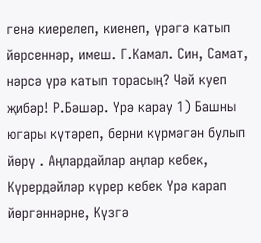генә киерелеп, киенеп, үрәгә катып йөрсеннәр, имеш. Г.Камал. Син, Самат, нәрсә үрә катып торасың? Чәй куеп җибәр! Р.Бәшәр. Үрә карау 1) Башны югары күтәреп, берни күрмәгән булып йөрү . Аңлардайлар аңлар кебек, Күрердәйләр күрер кебек Үрә карап йөргәннәрне, Күзгә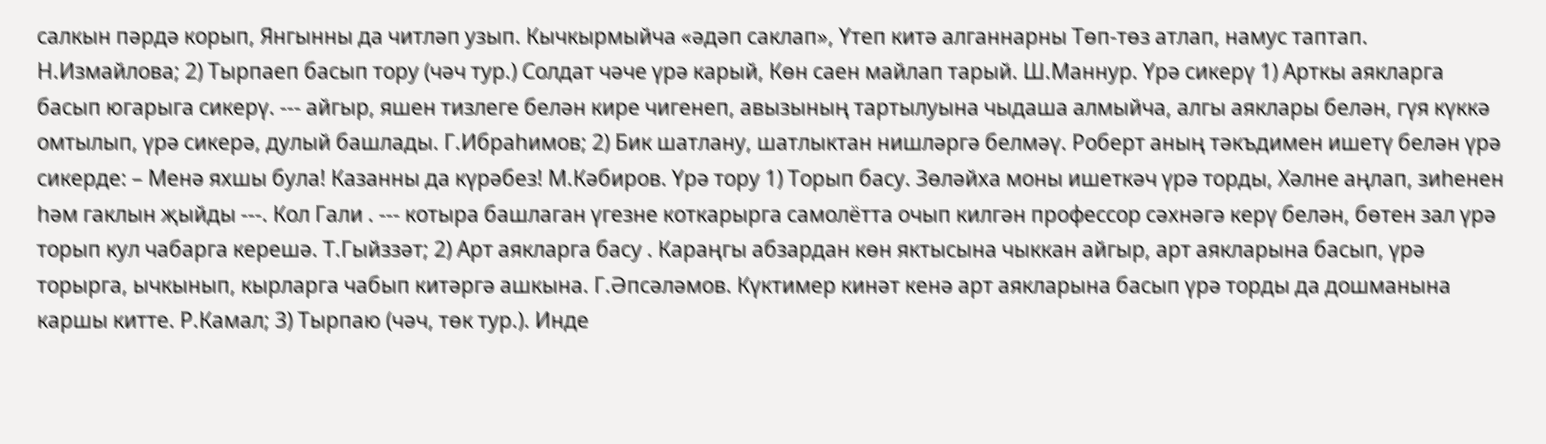салкын пәрдә корып, Янгынны да читләп узып. Кычкырмыйча «әдәп саклап», Үтеп китә алганнарны Төп-төз атлап, намус таптап. Н.Измайлова; 2) Тырпаеп басып тору (чәч тур.) Солдат чәче үрә карый, Көн саен майлап тарый. Ш.Маннур. Үрә сикерү 1) Арткы аякларга басып югарыга сикерү. --- айгыр, яшен тизлеге белән кире чигенеп, авызының тартылуына чыдаша алмыйча, алгы аяклары белән, гүя күккә омтылып, үрә сикерә, дулый башлады. Г.Ибраһимов; 2) Бик шатлану, шатлыктан нишләргә белмәү. Роберт аның тәкъдимен ишетү белән үрә сикерде: – Менә яхшы була! Казанны да күрәбез! М.Кәбиров. Үрә тору 1) Торып басу. Зөләйха моны ишеткәч үрә торды, Хәлне аңлап, зиһенен һәм гаклын җыйды ---. Кол Гали . --- котыра башлаган үгезне коткарырга самолётта очып килгән профессор сәхнәгә керү белән, бөтен зал үрә торып кул чабарга керешә. Т.Гыйззәт; 2) Арт аякларга басу . Караңгы абзардан көн яктысына чыккан айгыр, арт аякларына басып, үрә торырга, ычкынып, кырларга чабып китәргә ашкына. Г.Әпсәләмов. Күктимер кинәт кенә арт аякларына басып үрә торды да дошманына каршы китте. Р.Камал; 3) Тырпаю (чәч, төк тур.). Инде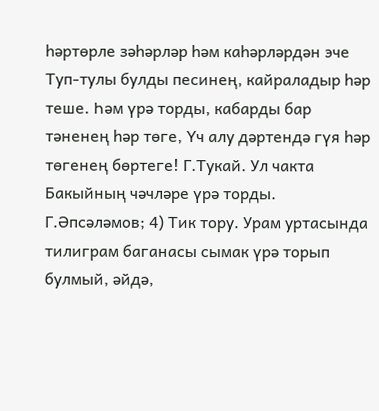һәртөрле зәһәрләр һәм каһәрләрдән эче Туп-тулы булды песинең, кайраладыр һәр теше. Һәм үрә торды, кабарды бар тәненең һәр төге, Үч алу дәртендә гүя һәр төгенең бөртеге! Г.Тукай. Ул чакта Бакыйның чәчләре үрә торды. Г.Әпсәләмов; 4) Тик тору. Урам уртасында тилиграм баганасы сымак үрә торып булмый, әйдә,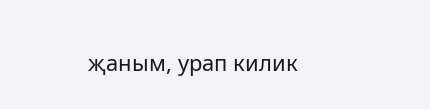җаным, урап килик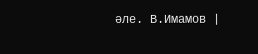әле. В.Имамов |